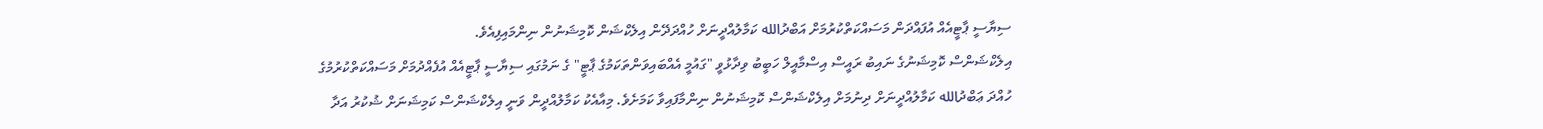ސިޔާސީ ޕާޓީއެއް އުފައްދަން މަސައްކަތްކުރުމަށް އަބްދުالله ކަމާލުއްދީނަށް ހުއްދަދޭން އިލެކްޝަން ކޮމިޝަނުން ނިންމައިފިއެވެ.
އިލެކްޝަންސް ކޮމިޝަނުގެ ނައިބު ރައީސް އިސްމާއީލް ހަބީބު ވިދާޅުވީ "ގައުމީ އެއްބައިވަންތަކަމުގެ ޕާޓީ" ގެ ނަމުގައި ސިޔާސީ ޕާޓީއެއް އުފެއްދުމަށް މަސައްކަތްކުރުމުގެ ހުއްދަ ޢަބްދުالله ކަމާލުއްދީނަށް ދިނުމަށް އިލެކްޝަންސް ކޮމިޝަނުން ނިންމާފައިވާ ކަމަށެވެ. މިއާއެކު ކަމާލުއްދީން ވަނީ އިލެކްޝަންސް ކަމިޝަނަށް ޝުކުރު އަދާ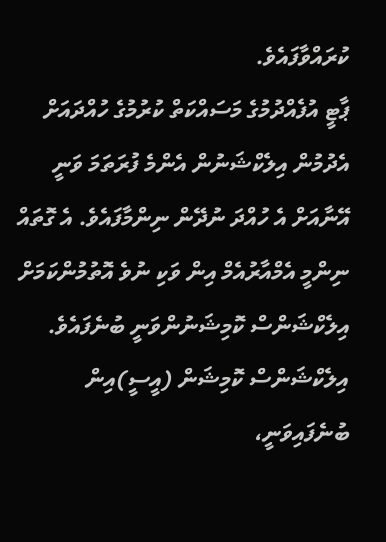ކުރައްވާފައެވެ.
ޕާޓީ އުފެއްދުމުގެ މަސައްކަތް ކުރުމުގެ ހުއްދައަށް އެދުމުން އިލެކްޝަނުން އެންމެ ފުރަތަމަ ވަނީ އޭނާއަށް އެ ހުއްދަ ނުދޭން ނިންމާފައެވެ. އެ ގޮތައް ނިންމީ އެމްއާރުއެމް އިން ވަކި ނުވެ އޮތުމުންކަމަށް އިލެކްޝަންސް ކޮމިޝަނުންވަނީ ބުނެފައެވެ. އިލެކްޝަންސް ކޮމިޝަން (އީސީ)އިން ބުނެފައިވަނީ،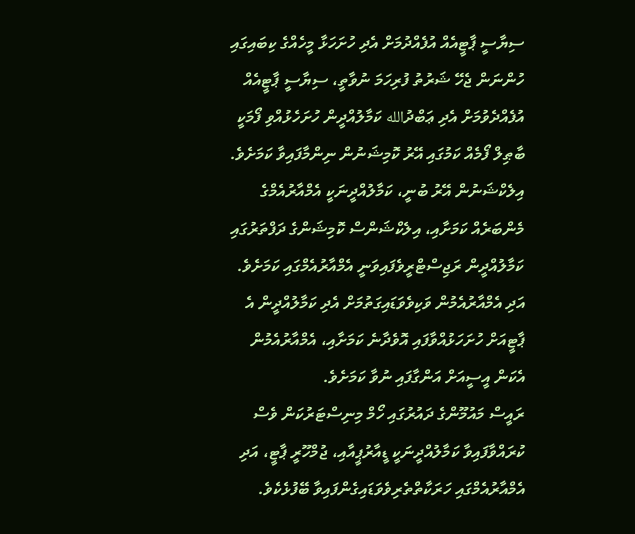ސިޔާސީ ޕާޓީއެއް އުފެއްދުމަށް އެދި ހުށަހަޅާ މީހެއްގެ ކިބައިގައި ހުންނަން ޖެހޭ ޝަރުތު ފުރިހަމަ ނުވާތީ، ސިޔާސީ ޕާޓީއެއް އުފެއްދެވުމަށް އެދި ޢަބްދުالله ކަމާލުއްދީން ހުށަހެޅުއްވި ފޯމަކީ ބާޠިލް ފޯމެއް ކަމުގައި އޭރު ކޮމިޝަނުން ނިންމާފައިވާ ކަމަށެވެ. އިލެކްޝަނުން އޭރު ބުނީ، ކަމާލުއްދީނަކީ އެމްއާރުއެމްގެ މެންބަރެއް ކަމަށާއި، އިލެކްޝަންސް ކޮމިޝަންގެ ދަފްތަރުގައި ކަމާލުއްދީން ރަޖިސްޓްރީވެފައިވަނީ އެމްއާރުއެމްގައި ކަމަށެވެ. އަދި އެމްއާރުއެމުން ވަކިވެވަޑައިގަތުމަށް އެދި ކަމާލުއްދީން އެ ޕާޓީއަށް ހުށަހަޅުއްވާފައި އޮވެދާނެ ކަމަށާއި، އެމްއާރުއެމުން އެކަން އީސީއަށް އަންގާފައި ނުވާ ކަމަށެވެ.
ރައީސް މައުމޫންގެ ދައުރުގައި ހޯމް މިނިސްޓަރުކަން ވެސް ކުރައްވާފައިވާ ކަމާލުއްދީނަކީ ޑީއާރުޕީއާއި، ޖުމްހޫރީ ޕާޓީ، އަދި އެމްއާރުއެމްގައި ހަރަކާތްތެރިވެވަޑައިގެންފައިވާ ބޭފުޅެކެވެ.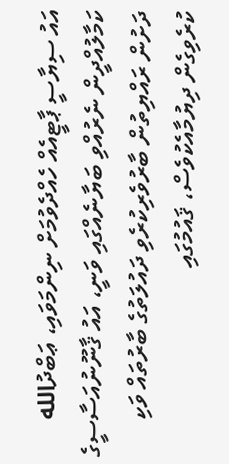އައު ސިޔާސީ ޕާޓީއެއް ހެއްދެވުމަށް ނިންމަވައި، ޢަބްދުالله ކަމާލުއްދީން ނެރުއްވި ބަޔާނެއްގައި ވަނީ، އައު ޤާނޫނުއަސާސީގެ ދަށުން ރައްޔިތުން ބާރުވެރިކުރެވި ދައުލަތުގެ ބާރުތައް ވަކި ކުރެވިގެން ދިޔުމާއެކުވެސް، ޤައުމުގައި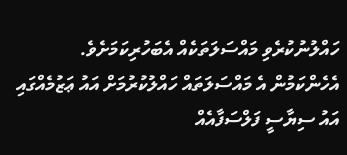ހައްލުނުކުރެވި މައްސަލަތަކެއް އެބަހުރިކަމަށެވެ. އެހެންކަމުން އެ މައްސަލަތައް ހައްލުކުރުމަށް އައު ޢަޒުމެއްގައި އައު ސިޔާސީ ފަލްސަފާއެއް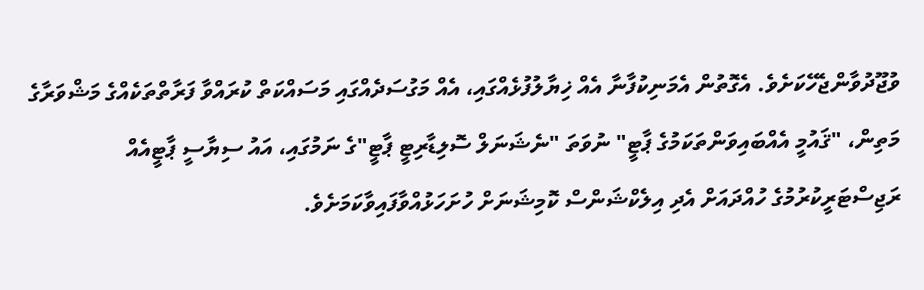ވުޖޫދުވާންޖެހޭކަށެވެ. އެގޮތުން އެމަނިކުފާނާ އެއް ޚިޔާލުފުޅެއްގައި، އެއް މަގުސަދެއްގައި މަސައްކަތް ކުރައްވާ ފަރާތްތަކެއްގެ މަޝްވަރާގެ މަތިން، "ޤައުމީ އެއްބައިވަންތަކަމުގެ ޕާޓީ" ނުވަތަ "ނެޝަނަލް ސޮލިޑާރިޓީ ޕާޓީ"ގެ ނަމުގައި، އައު ސިޔާސީ ޕާޓީއެއް ރަޖިސްޓަރީކުރުމުގެ ހުއްދައަށް އެދި އިލެކްޝަންސް ކޮމިޝަނަށް ހުށަހަޅުއްވާފައިވާކަމަށެވެ.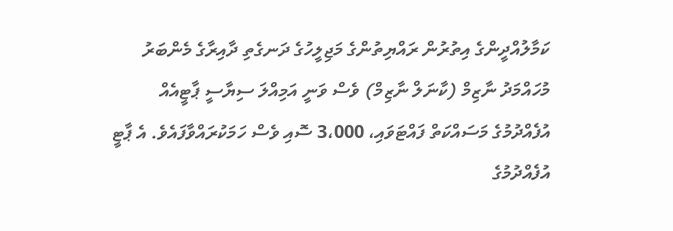ކަމާލުއްދީންގެ އިތުރުން ރައްޔިތުންގެ މަޖިލީހުގެ ދަނގެތި ދާއިރާގެ މެންބަރު މުހައްމަދު ނާޒިމް (ކާނަލް ނާޒިމް) ވެސް ވަނީ އަމިއްލަ ސިޔާސީ ޕާޓީއެއް އުފެއްދުމުގެ މަސައްކަތް ފައްޓަވައި، 3،000 ސޮއި ވެސް ހަމަކުރައްވާފައެވެ. އެ ޕާޓީ އުފެއްދުމުގެ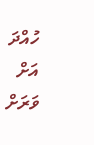ހުއްދަ އަށް ވަރަށް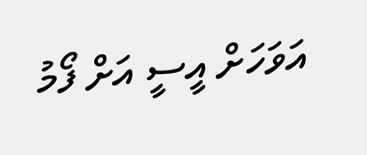އަވަހަށް އީސީ އަށް ފޯމު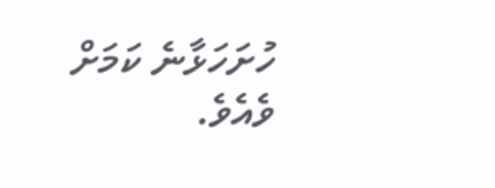ހުށަހަޅާނެ ކަމަށް ވެއެވެ.